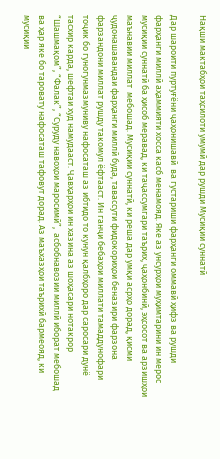Нақши мактабҳои таҳсилоти умумӣ дар рушди Мусиқии суннатӣ

Дар шароити пуртуғёни ҷаҳонишавӣ  ва густариши фарҳанги оммавӣ ҳифз ва рушди  фарҳанги миллӣ аҳаммияти хосса касб менамояд. Яке аз унсурҳои муҳимтарини ин мерос мусиқии суннатӣ ба ҳисоб меравад, ки таҷассумгари таърих, ҷаҳонбинӣ, эҳсосот ва арзишҳои маънавии миллат  мебошад. Мусиқии суннатӣ, ки реша дар умқи асрҳо дорад, қисми ҷудонашавандаи фарҳанги миллӣ буда, тавассути фидокориҳои беназири фарзона фарзандони миллат рушду такомул ёфтааст. Ин ганҷи бебаҳои миллати тамаддунофари тоҷик бо гуногунмазмуниву нафосаташ аз ибтидо то кунун қалбҳоро дар саросари дунё тасхир карда, шефтаи худ намудааст. Ҷавҳарҳои ин хазина аз шоҳасари нотакрор “Шашмақом”, “Фалак”, “Суруду навоҳои маросимӣ”,  асбобнавозии миллӣ иборат мебошад ва ҳар яке бо таровату нафосаташ тафовут дорад. Аз маъхазҳои таърихӣ бармеояд, ки мусиқии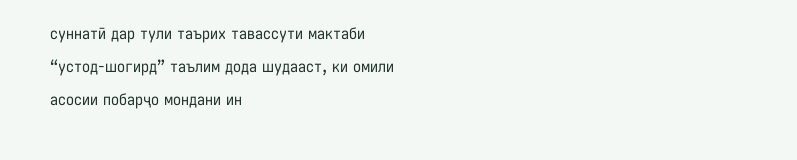суннатӣ дар тули таърих тавассути мактаби “устод-шогирд” таълим дода шудааст, ки омили асосии побарҷо мондани ин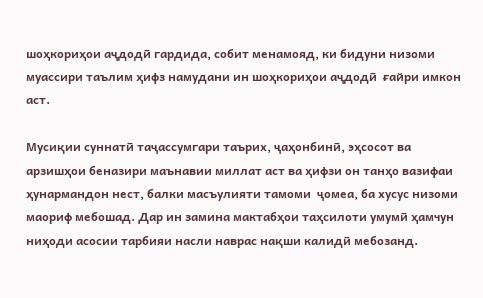шоҳкориҳои аҷдодӣ гардида, собит менамояд, ки бидуни низоми муассири таълим ҳифз намудани ин шоҳкориҳои аҷдодӣ  ғайри имкон аст.

Мусиқии суннатӣ таҷассумгари таърих, ҷаҳонбинӣ, эҳсосот ва арзишҳои беназири маънавии миллат аст ва ҳифзи он танҳо вазифаи ҳунармандон нест, балки масъулияти тамоми  ҷомеа, ба хусус низоми маориф мебошад. Дар ин замина мактабҳои таҳсилоти умумӣ ҳамчун ниҳоди асосии тарбияи насли наврас нақши калидӣ мебозанд.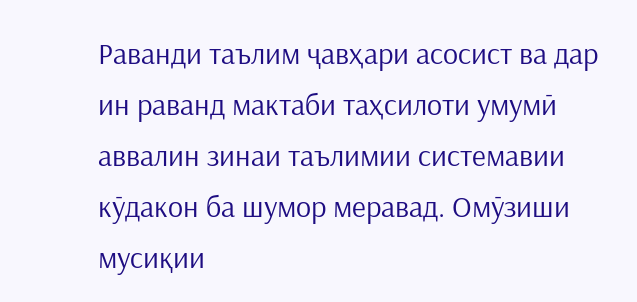Раванди таълим ҷавҳари асосист ва дар ин раванд мактаби таҳсилоти умумӣ аввалин зинаи таълимии системавии кӯдакон ба шумор меравад. Омӯзиши  мусиқии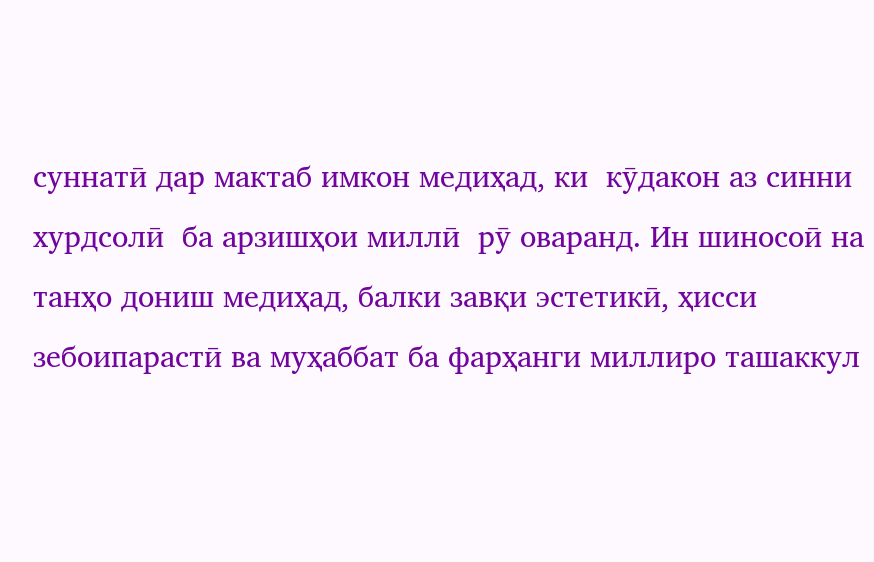суннатӣ дар мактаб имкон медиҳад, ки  кӯдакон аз синни хурдсолӣ  ба арзишҳои миллӣ  рӯ оваранд. Ин шиносоӣ на танҳо дониш медиҳад, балки завқи эстетикӣ, ҳисси зебоипарастӣ ва муҳаббат ба фарҳанги миллиро ташаккул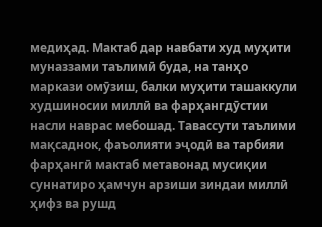медиҳад. Мактаб дар навбати худ муҳити муназзами таълимӣ буда, на танҳо маркази омӯзиш, балки муҳити ташаккули худшиносии миллӣ ва фарҳангдӯстии насли наврас мебошад. Тавассути таълими мақсаднок, фаъолияти эҷодӣ ва тарбияи фарҳангӣ мактаб метавонад мусиқии суннатиро ҳамчун арзиши зиндаи миллӣ ҳифз ва рушд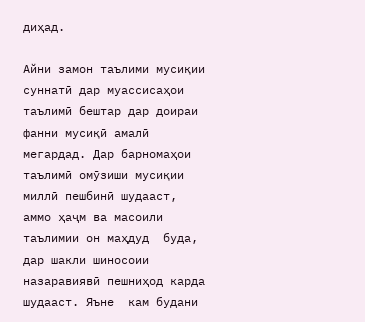диҳад.

Айни замон таълими мусиқии суннатӣ дар муассисаҳои таълимӣ бештар дар доираи фанни мусиқӣ амалӣ мегардад. Дар барномаҳои таълимӣ омӯзиши мусиқии миллӣ пешбинӣ шудааст, аммо ҳаҷм ва масоили таълимии он маҳдуд  буда, дар шакли шиносоии назаравиявӣ пешниҳод карда шудааст. Яъне  кам будани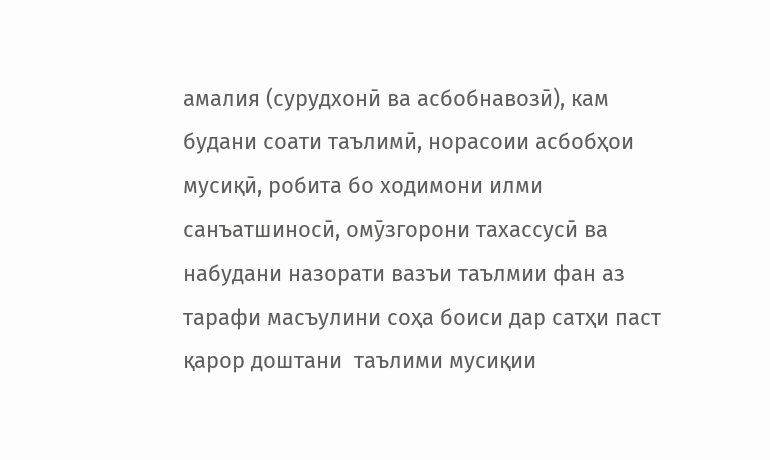амалия (сурудхонӣ ва асбобнавозӣ), кам будани соати таълимӣ, норасоии асбобҳои мусиқӣ, робита бо ходимони илми санъатшиносӣ, омӯзгорони тахассусӣ ва набудани назорати вазъи таълмии фан аз тарафи масъулини соҳа боиси дар сатҳи паст қарор доштани  таълими мусиқии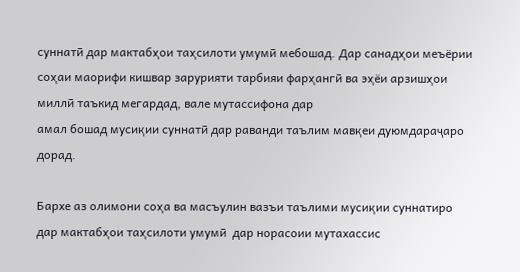суннатӣ дар мактабҳои таҳсилоти умумӣ мебошад. Дар санадҳои меъёрии соҳаи маорифи кишвар зарурияти тарбияи фарҳангӣ ва эҳёи арзишҳои миллӣ таъкид мегардад, вале мутассифона дар                                                                                                                                                                                                                                                                                                                                                                                                                                                                                                                                                                                                                                                                                                                                                      амал бошад мусиқии суннатӣ дар раванди таълим мавқеи дуюмдараҷаро дорад.

Бархе аз олимони соҳа ва масъулин вазъи таълими мусиқии суннатиро дар мактабҳои таҳсилоти умумӣ  дар норасоии мутахассис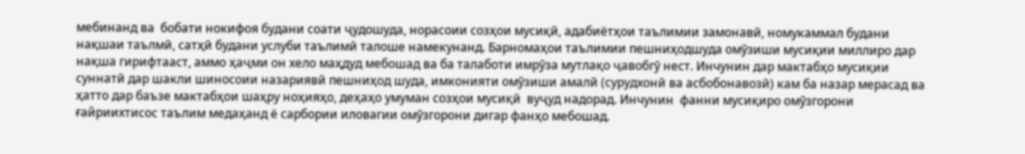мебинанд ва  бобати нокифоя будани соати ҷудошуда, норасоии созҳои мусиқӣ, адабиётҳои таълимии замонавӣ, номукаммал будани нақшаи таълмӣ, сатҳӣ будани услуби таълимӣ талоше намекунанд. Барномаҳои таълимии пешниҳодшуда омӯзиши мусиқии миллиро дар нақша гирифтааст, аммо ҳаҷми он хело маҳдуд мебошад ва ба талаботи имрӯза мутлақо ҷавобгӯ нест. Инчунин дар мактабҳо мусиқии суннатӣ дар шакли шиносоии назариявӣ пешниҳод шуда, имконияти омӯзиши амалӣ (сурудхонӣ ва асбобонавозӣ) кам ба назар мерасад ва ҳатто дар баъзе мактабҳои шаҳру ноҳияҳо, деҳаҳо умуман созҳои мусиқӣ  вуҷуд надорад. Инчунин  фанни мусиқиро омӯзгорони ғайриихтисос таълим медаҳанд ё сарбории иловагии омӯзгорони дигар фанҳо мебошад.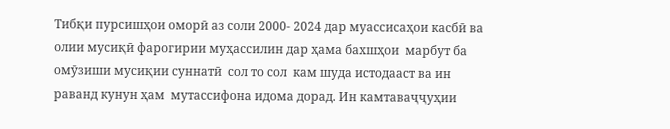Тибқи пурсишҳои оморӣ аз соли 2000- 2024 дар муассисаҳои касбӣ ва олии мусиқӣ фарогирии муҳассилин дар ҳама бахшҳои  марбут ба омӯзиши мусиқии суннатӣ  сол то сол  кам шуда истодааст ва ин раванд кунун ҳам  мутассифона идома дорад. Ин камтаваҷҷуҳии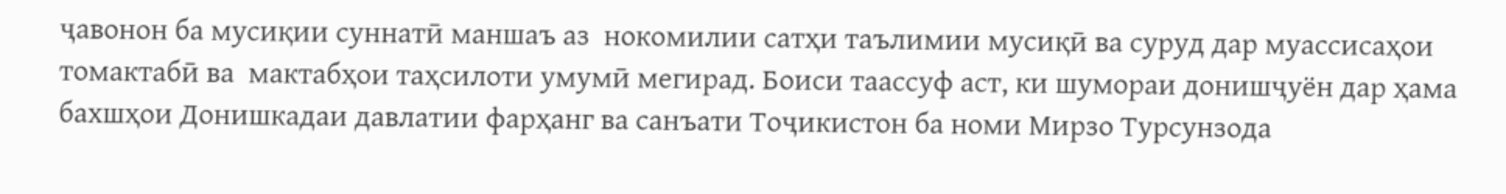ҷавонон ба мусиқии суннатӣ маншаъ аз  нокомилии сатҳи таълимии мусиқӣ ва суруд дар муассисаҳои томактабӣ ва  мактабҳои таҳсилоти умумӣ мегирад. Боиси таассуф аст, ки шумораи донишҷуён дар ҳама бахшҳои Донишкадаи давлатии фарҳанг ва санъати Тоҷикистон ба номи Мирзо Турсунзода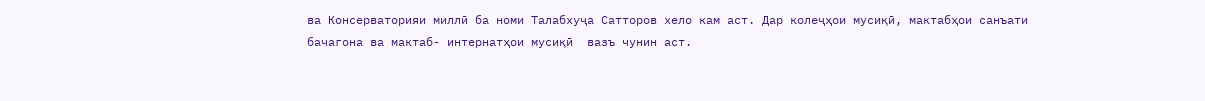ва Консерваторияи миллӣ ба номи Талабхуҷа Сатторов хело кам аст. Дар колеҷҳои мусиқӣ, мактабҳои санъати бачагона ва мактаб- интернатҳои мусиқӣ  вазъ чунин аст.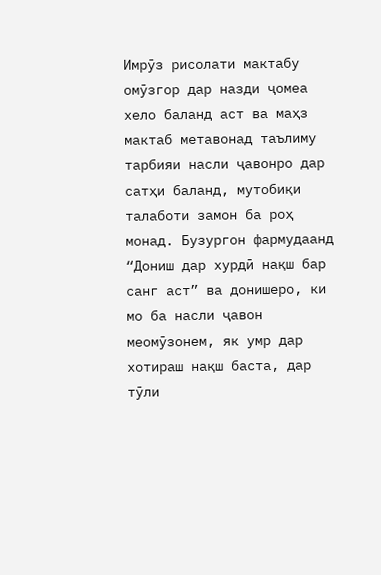Имрӯз рисолати мактабу омӯзгор дар назди ҷомеа хело баланд аст ва маҳз мактаб метавонад таълиму тарбияи насли ҷавонро дар сатҳи баланд, мутобиқи талаботи замон ба роҳ монад. Бузургон фармудаанд “Дониш дар хурдӣ нақш бар санг аст” ва донишеро, ки мо ба насли ҷавон меомӯзонем, як умр дар хотираш нақш баста, дар тӯли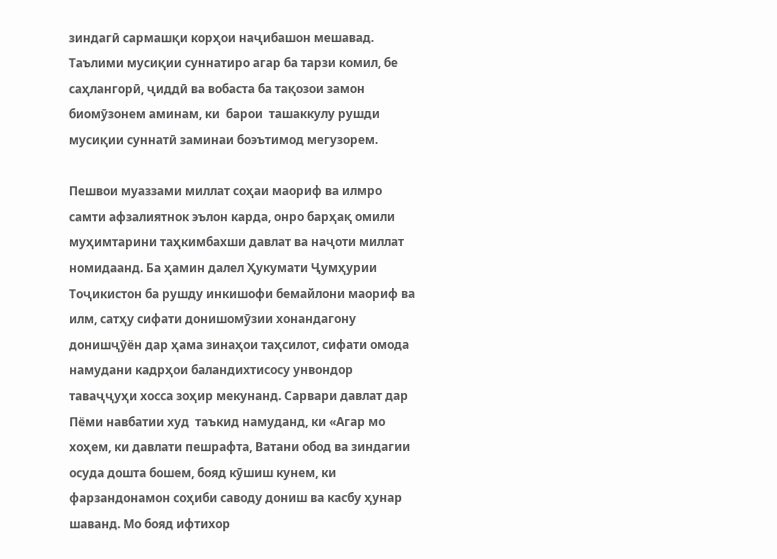зиндагӣ сармашқи корҳои наҷибашон мешавад. Таълими мусиқии суннатиро агар ба тарзи комил, бе саҳлангорӣ, ҷиддӣ ва вобаста ба тақозои замон биомӯзонем аминам, ки  барои  ташаккулу рушди мусиқии суннатӣ заминаи боэътимод мегузорем.

Пешвои муаззами миллат соҳаи маориф ва илмро самти афзалиятнок эълон карда, онро барҳақ омили муҳимтарини таҳкимбахши давлат ва наҷоти миллат номидаанд. Ба ҳамин далел Ҳукумати Ҷумҳурии Тоҷикистон ба рушду инкишофи бемайлони маориф ва илм, сатҳу сифати донишомӯзии хонандагону донишҷӯён дар ҳама зинаҳои таҳсилот, сифати омода намудани кадрҳои баландихтисосу унвондор таваҷҷуҳи хосса зоҳир мекунанд. Сарвари давлат дар Пёми навбатии худ  таъкид намуданд, ки «Агар мо хоҳем, ки давлати пешрафта, Ватани обод ва зиндагии осуда дошта бошем, бояд кӯшиш кунем, ки фарзандонамон соҳиби саводу дониш ва касбу ҳунар шаванд. Мо бояд ифтихор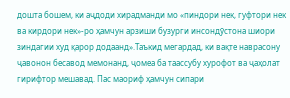дошта бошем, ки аҷдоди хирадманди мо «пиндори нек, гуфтори нек ва кирдори нек»-ро ҳамчун арзиши бузурги инсондӯстона шиори зиндагии худ қарор додаанд».Таъкид мегардад, ки вақте наврасону ҷавонон бесавод мемонанд, ҷомеа ба таассубу хурофот ва ҷаҳолат гирифтор мешавад. Пас маориф ҳамчун сипари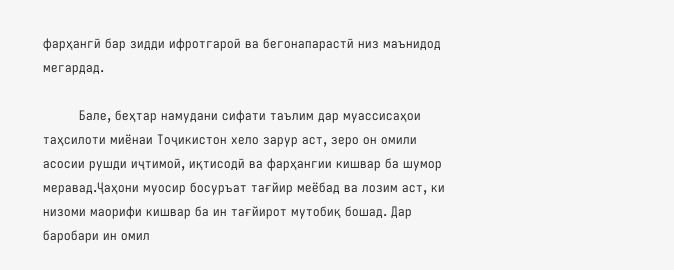фарҳангӣ бар зидди ифротгароӣ ва бегонапарастӣ низ маънидод мегардад.

         Бале, беҳтар намудани сифати таълим дар муассисаҳои таҳсилоти миёнаи Тоҷикистон хело зарур аст, зеро он омили асосии рушди иҷтимоӣ, иқтисодӣ ва фарҳангии кишвар ба шумор меравад.Ҷаҳони муосир босуръат тағйир меёбад ва лозим аст, ки низоми маорифи кишвар ба ин тағйирот мутобиқ бошад. Дар баробари ин омил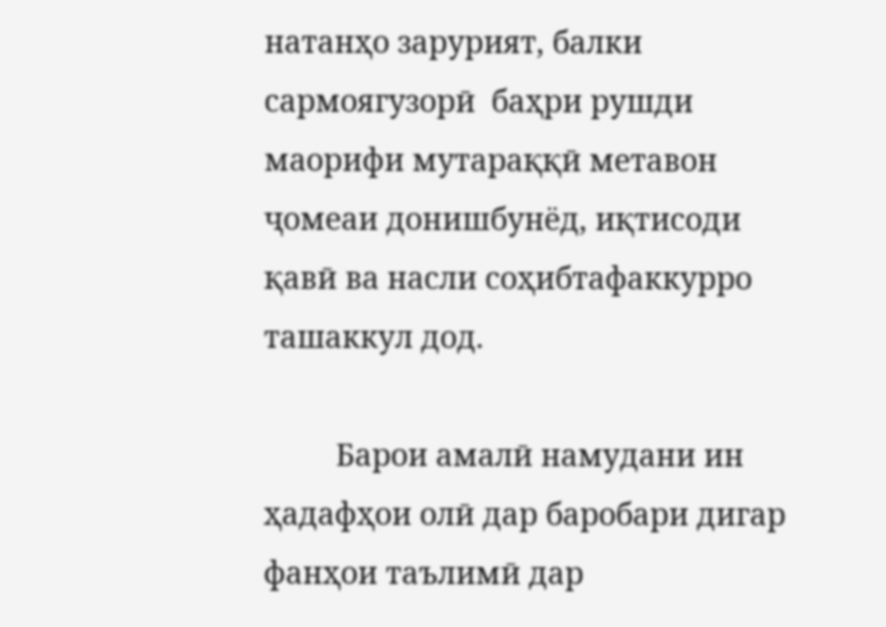натанҳо зарурият, балки сармоягузорӣ  баҳри рушди маорифи мутараққӣ метавон ҷомеаи донишбунёд, иқтисоди қавӣ ва насли соҳибтафаккурро ташаккул дод.

         Барои амалӣ намудани ин ҳадафҳои олӣ дар баробари дигар фанҳои таълимӣ дар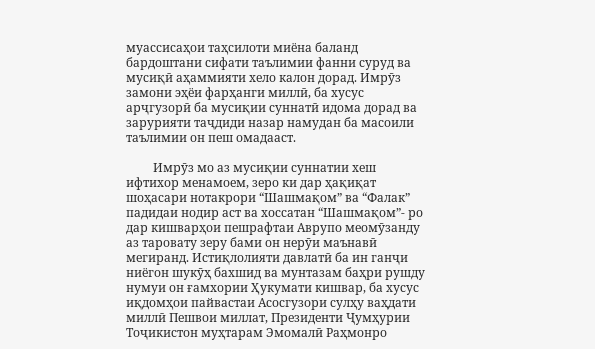муассисаҳои таҳсилоти миёна баланд бардоштани сифати таълимии фанни суруд ва мусиқӣ аҳаммияти хело калон дорад. Имрӯз замони эҳёи фарҳанги миллӣ, ба хусус арҷгузорӣ ба мусиқии суннатӣ идома дорад ва зарурияти таҷдиди назар намудан ба масоили таълимии он пеш омадааст.

         Имрӯз мо аз мусиқии суннатии хеш ифтихор менамоем, зеро ки дар ҳақиқат шоҳасари нотакрори “Шашмақом” ва “Фалак” падидаи нодир аст ва хоссатан “Шашмақом”- ро дар кишварҳои пешрафтаи Аврупо меомӯзанду аз таровату зеру бами он нерӯи маънавӣ мегиранд. Истиқлолияти давлатӣ ба ин ганҷи ниёгон шукӯҳ бахшид ва мунтазам баҳри рушду нумуи он ғамхории Ҳукумати кишвар, ба хусус иқдомҳои пайвастаи Асосгузори сулҳу ваҳдати миллӣ Пешвои миллат, Президенти Ҷумҳурии Тоҷикистон муҳтарам Эмомалӣ Раҳмонро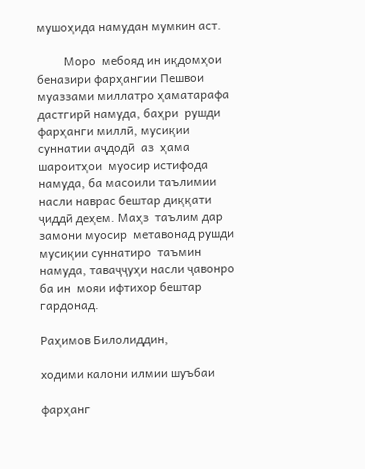мушоҳида намудан мумкин аст.

         Моро  мебояд ин иқдомҳои беназири фарҳангии Пешвои муаззами миллатро ҳаматарафа дастгирӣ намуда, баҳри  рушди фарҳанги миллӣ, мусиқии суннатии аҷдодӣ  аз  ҳама шароитҳои  муосир истифода  намуда, ба масоили таълимии насли наврас бештар диққати ҷиддӣ деҳем. Маҳз  таълим дар замони муосир  метавонад рушди  мусиқии суннатиро  таъмин  намуда, таваҷҷуҳи насли ҷавонро ба ин  мояи ифтихор бештар гардонад.

Раҳимов Билолиддин,

ходими калони илмии шуъбаи

фарҳанг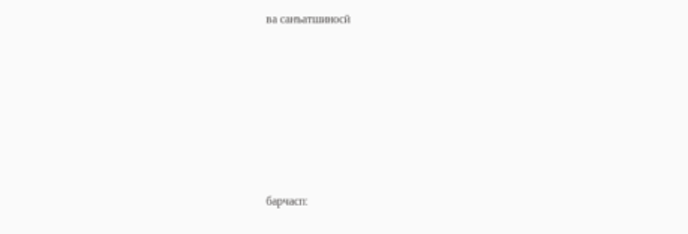ва санъатшиносӣ











барчасп: